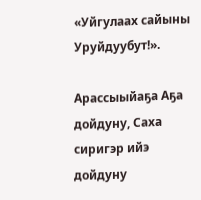«Уйгулаах сайыны Уруйдуубут!».

Арассыыйаҕа Аҕа дойдуну, Саха сиригэр ийэ дойдуну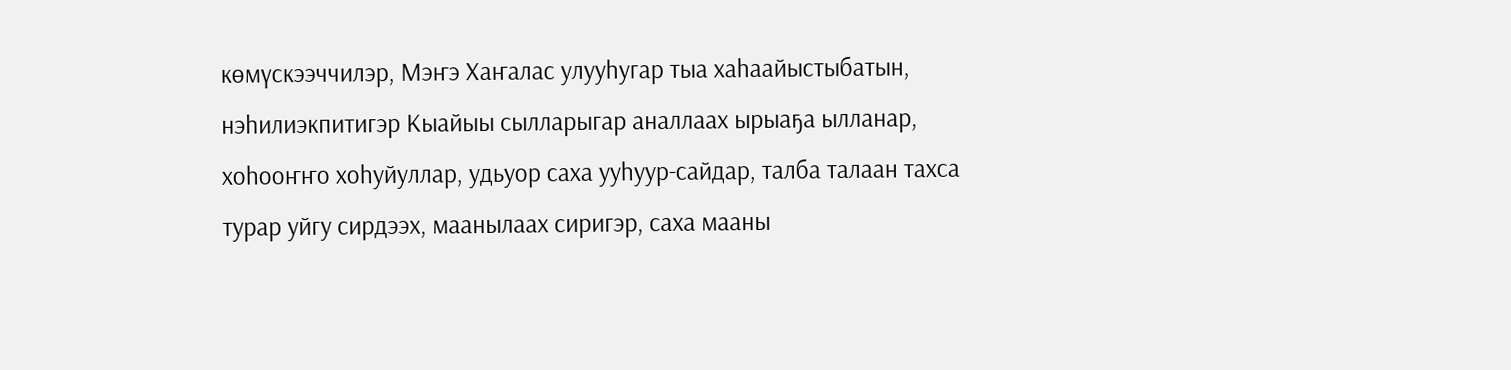көмүскээччилэр, Мэҥэ Хаҥалас улууһугар тыа хаһаайыстыбатын, нэһилиэкпитигэр Кыайыы сылларыгар аналлаах ырыаҕа ылланар, хоһооҥҥо хоһуйуллар, удьуор саха ууһуур-сайдар, талба талаан тахса турар уйгу сирдээх, маанылаах сиригэр, саха мааны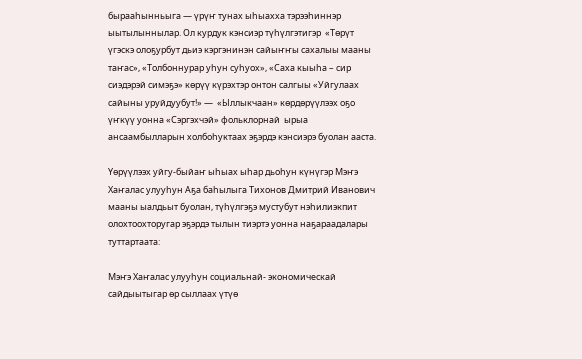бырааһынньыга — үрүҥ тунах ыһыахха тэрээһиннэр ыытылыннылар. Ол курдук кэнсиэр түһүлгэтигэр  «Төрүт үгэскэ олоҕурбут дьиэ кэргэнинэн сайыҥҥы сахалыы мааны таҥас», «Толбоннурар уһун суһуох», «Саха кыыһа – сир сиэдэрэй симэҕэ» көрүү күрэхтэр онтон салгыы «Уйгулаах сайыны уруйдуубут!» —  «Ыллыкчаан» көрдөрүүлээх оҕо үҥкүү уонна «Сэргэхчэй» фольклорнай  ырыа ансаамбылларын холбоһуктаах эҕэрдэ кэнсиэрэ буолан ааста.

Үөрүүлээх уйгу-быйаҥ ыһыах ыһар дьоһун күнүгэр Мэҥэ Хаҥалас улууһун Аҕа баһылыга Тихонов Дмитрий Иванович мааны ыалдьыт буолан, түһүлгэҕэ мустубут нэһилиэкпит олохтоохторугар эҕэрдэ тылын тиэртэ уонна наҕараадалары туттартаата:

Мэҥэ Хаҥалас улууһун социальнай- экономическай сайдыытыгар өр сыллаах үтүө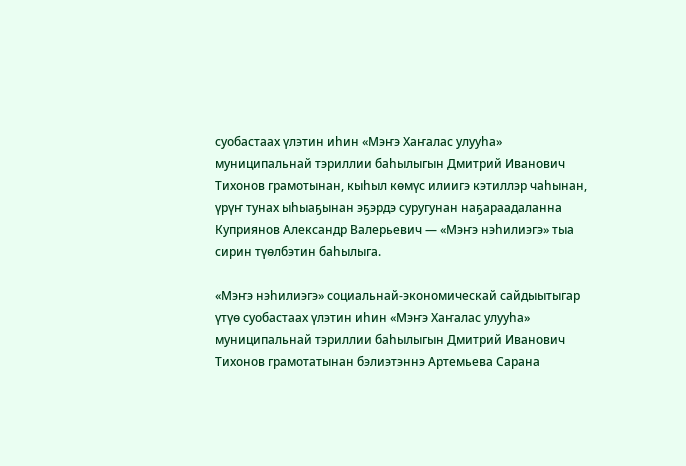суобастаах үлэтин иһин «Мэҥэ Хаҥалас улууһа» муниципальнай тэриллии баһылыгын Дмитрий Иванович Тихонов грамотынан, кыһыл көмүс илиигэ кэтиллэр чаһынан, үрүҥ тунах ыһыаҕынан эҕэрдэ суругунан наҕараадаланна Куприянов Александр Валерьевич — «Мэҥэ нэһилиэгэ» тыа сирин түөлбэтин баһылыга.

«Мэҥэ нэһилиэгэ» социальнай-экономическай сайдыытыгар үтүө суобастаах үлэтин иһин «Мэҥэ Хаҥалас улууһа» муниципальнай тэриллии баһылыгын Дмитрий Иванович Тихонов грамотатынан бэлиэтэннэ Артемьева Сарана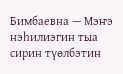Бимбаевна — Мэҥэ нэһилиэгин тыа сирин түөлбэтин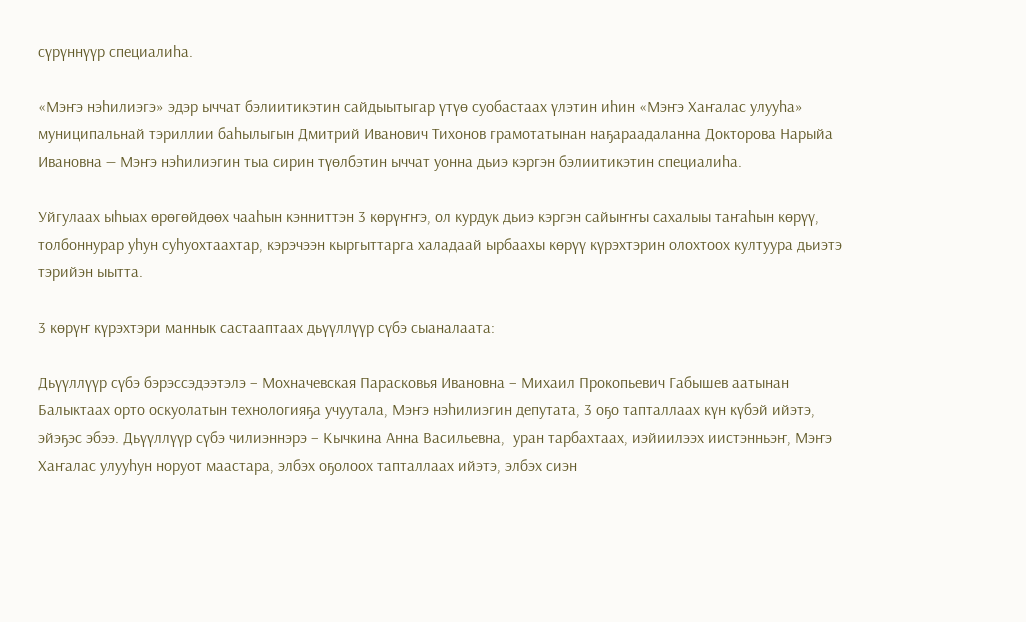сүрүннүүр специалиһа.

«Мэҥэ нэһилиэгэ» эдэр ыччат бэлиитикэтин сайдыытыгар үтүө суобастаах үлэтин иһин «Мэҥэ Хаҥалас улууһа» муниципальнай тэриллии баһылыгын Дмитрий Иванович Тихонов грамотатынан наҕараадаланна Докторова Нарыйа Ивановна — Мэҥэ нэһилиэгин тыа сирин түөлбэтин ыччат уонна дьиэ кэргэн бэлиитикэтин специалиһа.

Уйгулаах ыһыах өрөгөйдөөх чааһын кэнниттэн 3 көрүҥҥэ, ол курдук дьиэ кэргэн сайыҥҥы сахалыы таҥаһын көрүү, толбоннурар уһун суһуохтаахтар, кэрэчээн кыргыттарга халадаай ырбаахы көрүү күрэхтэрин олохтоох култуура дьиэтэ тэрийэн ыытта.

3 көрүҥ күрэхтэри маннык састааптаах дьүүллүүр сүбэ сыаналаата:

Дьүүллүүр сүбэ бэрэссэдээтэлэ – Мохначевская Парасковья Ивановна – Михаил Прокопьевич Габышев аатынан Балыктаах орто оскуолатын технологияҕа учуутала, Мэҥэ нэһилиэгин депутата, 3 оҕо тапталлаах күн күбэй ийэтэ, эйэҕэс эбээ. Дьүүллүүр сүбэ чилиэннэрэ – Кычкина Анна Васильевна,  уран тарбахтаах, иэйиилээх иистэнньэҥ, Мэҥэ Хаҥалас улууһун норуот маастара, элбэх оҕолоох тапталлаах ийэтэ, элбэх сиэн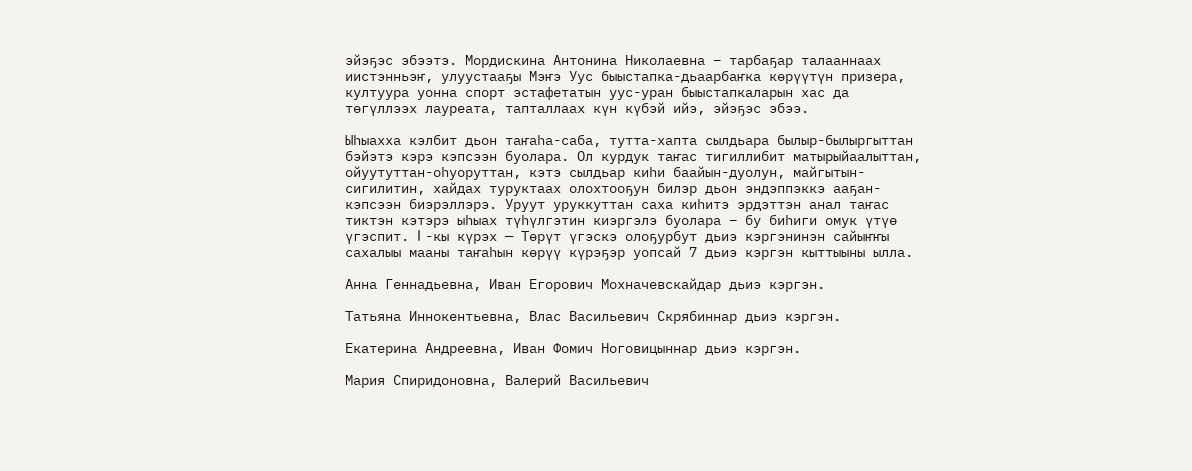эйэҕэс эбээтэ. Мордискина Антонина Николаевна – тарбаҕар талааннаах  иистэнньэҥ, улуустааҕы Мэҥэ Уус быыстапка-дьаарбаҥка көрүүтүн призера, култуура уонна спорт эстафетатын уус-уран быыстапкаларын хас да төгүллээх лауреата, тапталлаах күн күбэй ийэ, эйэҕэс эбээ.

Ыһыахха кэлбит дьон таҥаһа-саба, тутта-хапта сылдьара былыр-былыргыттан бэйэтэ кэрэ кэпсээн буолара. Ол курдук таҥас тигиллибит матырыйаалыттан, ойуутуттан-оһуоруттан, кэтэ сылдьар киһи баайын-дуолун, майгытын-сигилитин, хайдах туруктаах олохтооҕун билэр дьон эндэппэккэ ааҕан-кэпсээн биэрэллэрэ. Уруут уруккуттан саха киһитэ эрдэттэн анал таҥас тиктэн кэтэрэ ыһыах түһүлгэтин киэргэлэ буолара – бу биһиги омук үтүө үгэспит. I -кы күрэх — Төрүт үгэскэ олоҕурбут дьиэ кэргэнинэн сайыҥҥы сахалыы мааны таҥаһын көрүү күрэҕэр уопсай 7 дьиэ кэргэн кыттыыны ылла.

Анна Геннадьевна, Иван Егорович Мохначевскайдар дьиэ кэргэн.

Татьяна Иннокентьевна, Влас Васильевич Скрябиннар дьиэ кэргэн.

Екатерина Андреевна, Иван Фомич Ноговицыннар дьиэ кэргэн.

Мария Спиридоновна, Валерий Васильевич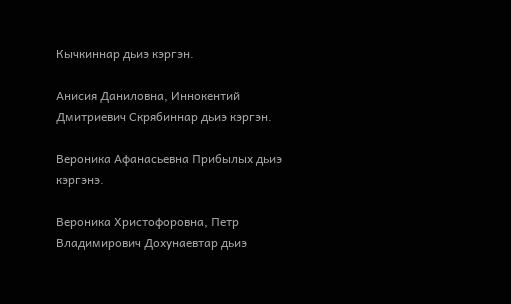Кычкиннар дьиэ кэргэн.

Анисия Даниловна, Иннокентий Дмитриевич Скрябиннар дьиэ кэргэн.

Вероника Афанасьевна Прибылых дьиэ кэргэнэ.

Вероника Христофоровна, Петр Владимирович Дохунаевтар дьиэ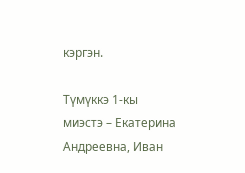кэргэн.

Түмүккэ 1-кы миэстэ – Екатерина Андреевна, Иван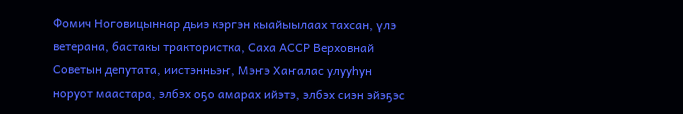Фомич Ноговицыннар дьиэ кэргэн кыайыылаах тахсан, үлэ ветерана, бастакы трактористка, Саха АССР Верховнай Советын депутата, иистэнньэҥ, Мэҥэ Хаҥалас улууһун норуот маастара, элбэх оҕо амарах ийэтэ, элбэх сиэн эйэҕэс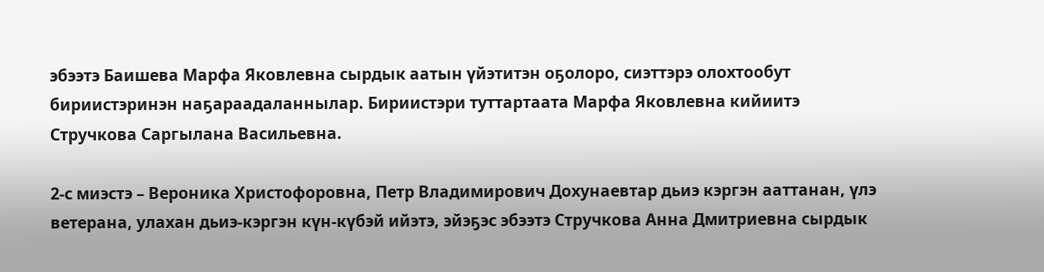эбээтэ Баишева Марфа Яковлевна сырдык аатын үйэтитэн оҕолоро, сиэттэрэ олохтообут бириистэринэн наҕараадаланнылар. Бириистэри туттартаата Марфа Яковлевна кийиитэ Стручкова Саргылана Васильевна.

2-с миэстэ – Вероника Христофоровна, Петр Владимирович Дохунаевтар дьиэ кэргэн ааттанан, үлэ ветерана, улахан дьиэ-кэргэн күн-күбэй ийэтэ, эйэҕэс эбээтэ Стручкова Анна Дмитриевна сырдык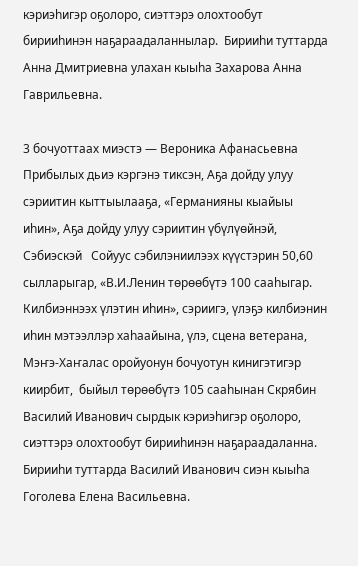кэриэһигэр оҕолоро, сиэттэрэ олохтообут бирииһинэн наҕараадаланнылар.  Бирииһи туттарда Анна Дмитриевна улахан кыыһа Захарова Анна Гаврильевна.

3 бочуоттаах миэстэ — Вероника Афанасьевна Прибылых дьиэ кэргэнэ тиксэн, Аҕа дойду улуу сэриитин кыттыылааҕа, «Германияны кыайыы иһин», Аҕа дойду улуу сэриитин үбүлүөйнэй, Сэбиэскэй   Сойуус сэбилэниилээх күүстэрин 50,60 сылларыгар, «В.И.Ленин төрөөбүтэ 100 сааһыгар. Килбиэннээх үлэтин иһин», сэриигэ, үлэҕэ килбиэнин иһин мэтээллэр хаһаайына, үлэ, сцена ветерана, Мэҥэ-Хаҥалас оройуонун бочуотун кинигэтигэр киирбит,  быйыл төрөөбүтэ 105 сааһынан Скрябин Василий Иванович сырдык кэриэһигэр оҕолоро, сиэттэрэ олохтообут бирииһинэн наҕараадаланна. Бирииһи туттарда Василий Иванович сиэн кыыһа Гоголева Елена Васильевна.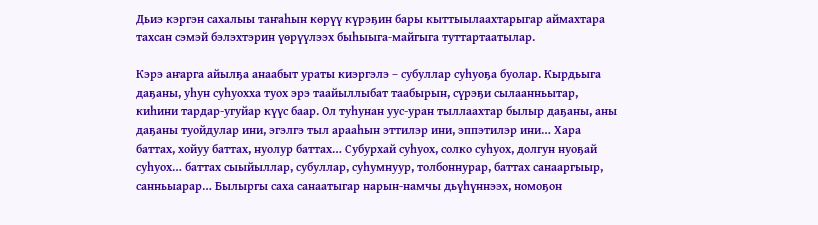Дьиэ кэргэн сахалыы таҥаһын көрүү күрэҕин бары кыттыылаахтарыгар аймахтара тахсан сэмэй бэлэхтэрин үөрүүлээх быһыыга-майгыга туттартаатылар.

Кэрэ аҥарга айылҕа анаабыт ураты киэргэлэ – субуллар суһуоҕа буолар. Кырдьыга даҕаны, уһун суһуохха туох эрэ таайыллыбат таабырын, сүрэҕи сылаанньытар, киһини тардар-угуйар күүс баар. Ол туһунан уус-уран тыллаахтар былыр даҕаны, аны даҕаны туойдулар ини, эгэлгэ тыл арааһын эттилэр ини, эппэтилэр ини… Хара баттах, хойуу баттах, нуолур баттах… Субурхай суһуох, солко суһуох, долгун нуоҕай суһуох… баттах сыыйыллар, субуллар, суһумнуур, толбоннурар, баттах санааргыыр, санньыарар… Былыргы саха санаатыгар нарын-намчы дьүһүннээх, номоҕон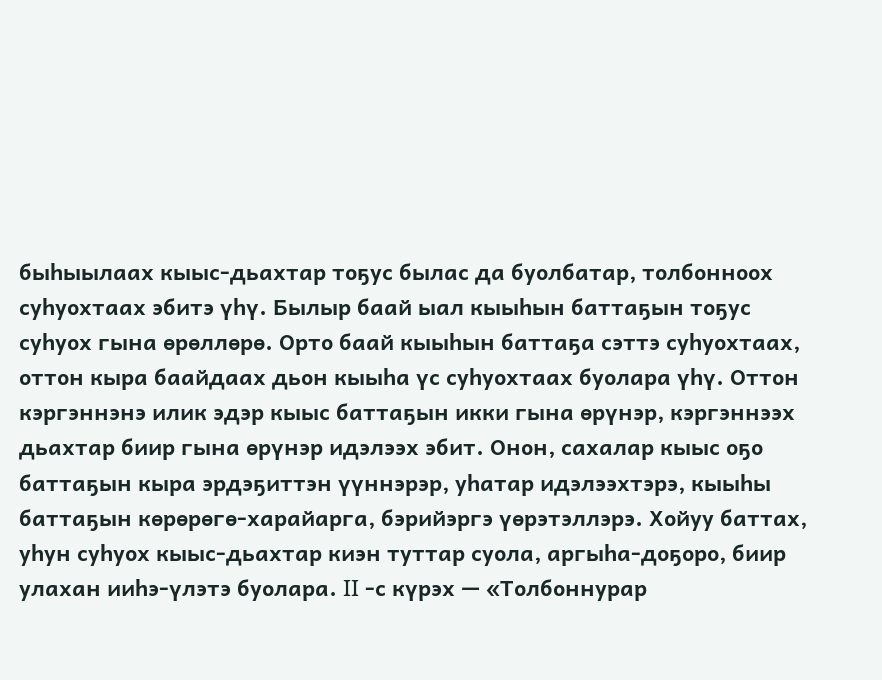быһыылаах кыыс-дьахтар тоҕус былас да буолбатар, толбонноох суһуохтаах эбитэ үһү. Былыр баай ыал кыыһын баттаҕын тоҕус суһуох гына өрөллөрө. Орто баай кыыһын баттаҕа сэттэ суһуохтаах, оттон кыра баайдаах дьон кыыһа үс суһуохтаах буолара үһү. Оттон кэргэннэнэ илик эдэр кыыс баттаҕын икки гына өрүнэр, кэргэннээх дьахтар биир гына өрүнэр идэлээх эбит. Онон, сахалар кыыс оҕо баттаҕын кыра эрдэҕиттэн үүннэрэр, уһатар идэлээхтэрэ, кыыһы баттаҕын көрөрөгө-харайарга, бэрийэргэ үөрэтэллэрэ. Хойуу баттах, уһун суһуох кыыс-дьахтар киэн туттар суола, аргыһа-доҕоро, биир улахан ииһэ-үлэтэ буолара. II -с күрэх — «Толбоннурар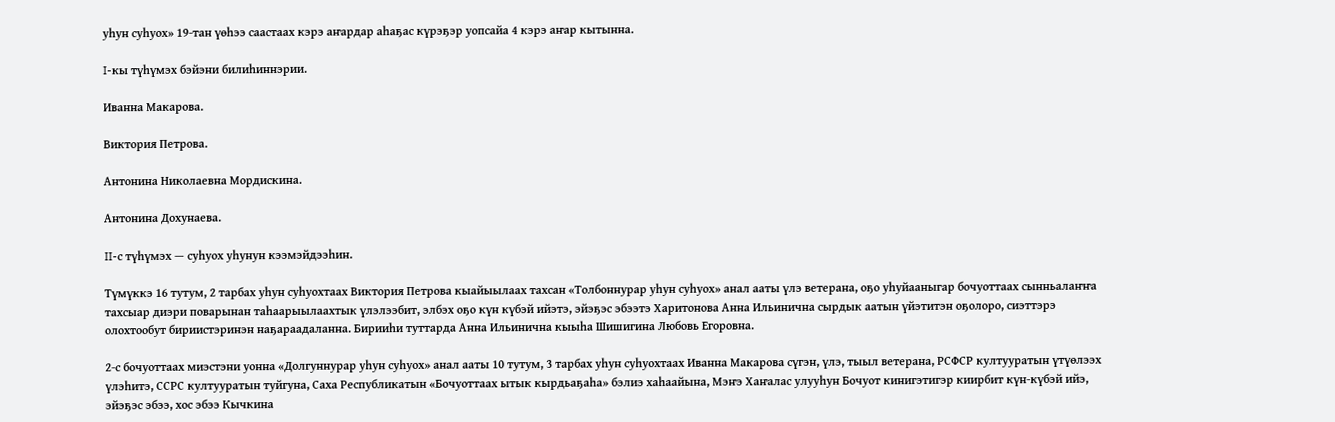уһун суһуох» 19-тан үөһээ саастаах кэрэ аҥардар аһаҕас күрэҕэр уопсайа 4 кэрэ аҥар кытынна.

I-кы түһүмэх бэйэни билиһиннэрии.

Иванна Макарова.

Виктория Петрова.

Антонина Николаевна Мордискина.

Антонина Дохунаева.

II-с түһүмэх — суһуох уһунун кээмэйдээһин.

Түмүккэ 16 тутум, 2 тарбах уһун суһуохтаах Виктория Петрова кыайыылаах тахсан «Толбоннурар уһун суһуох» анал ааты үлэ ветерана, оҕо уһуйааныгар бочуоттаах сынньалаҥҥа тахсыар диэри поварынан таһаарыылаахтык үлэлээбит, элбэх оҕо күн күбэй ийэтэ, эйэҕэс эбээтэ Харитонова Анна Ильинична сырдык аатын үйэтитэн оҕолоро, сиэттэрэ олохтообут бириистэринэн наҕараадаланна. Бирииһи туттарда Анна Ильинична кыыһа Шишигина Любовь Егоровна.

2-с бочуоттаах миэстэни уонна «Долгуннурар уһун суһуох» анал ааты 10 тутум, 3 тарбах уһун суһуохтаах Иванна Макарова сүгэн, үлэ, тыыл ветерана, РСФСР култууратын үтүөлээх үлэһитэ, ССРС култууратын туйгуна, Саха Республикатын «Бочуоттаах ытык кырдьаҕаһа» бэлиэ хаһаайына, Мэҥэ Хаҥалас улууһун Бочуот кинигэтигэр киирбит күн-күбэй ийэ, эйэҕэс эбээ, хос эбээ Кычкина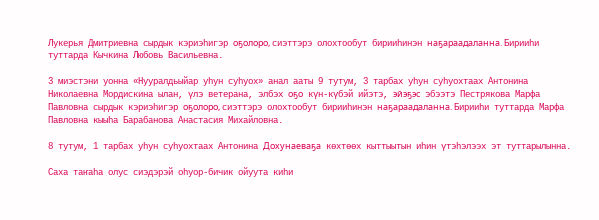Лукерья Дмитриевна сырдык кэриэһигэр оҕолоро, сиэттэрэ олохтообут бирииһинэн наҕараадаланна. Бирииһи туттарда Кычкина Любовь Васильевна.

3 миэстэни уонна «Нууралдьыйар уһун суһуох» анал ааты 9 тутум, 3 тарбах уһун суһуохтаах Антонина Николаевна Мордискина ылан, үлэ ветерана, элбэх оҕо күн-күбэй ийэтэ, эйэҕэс эбээтэ Пестрякова Марфа Павловна сырдык кэриэһигэр оҕолоро, сиэттэрэ олохтообут бирииһинэн наҕараадаланна. Бирииһи туттарда Марфа Павловна кыыһа Барабанова Анастасия Михайловна.

8 тутум, 1 тарбах уһун суһуохтаах Антонина Дохунаеваҕа көхтөөх кыттыытын иһин үтэһэлээх эт туттарылынна.

Саха таҥаһа олус сиэдэрэй оһуор-бичик ойуута киһи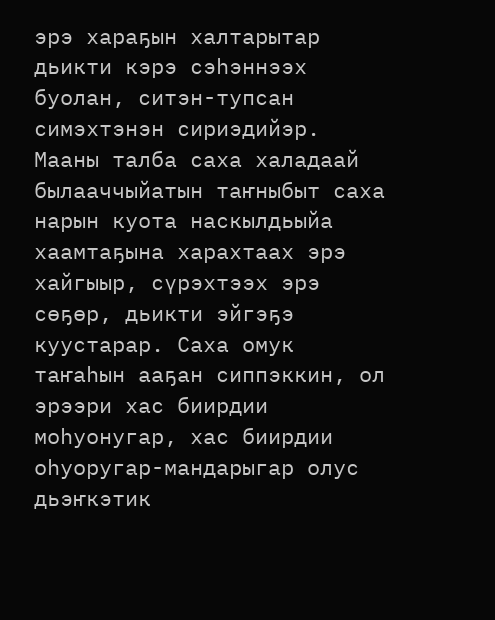эрэ хараҕын халтарытар дьикти кэрэ сэһэннээх буолан, ситэн-тупсан симэхтэнэн сириэдийэр. Мааны талба саха халадаай былааччыйатын таҥныбыт саха нарын куота наскылдьыйа хаамтаҕына харахтаах эрэ хайгыыр, сүрэхтээх эрэ сөҕөр, дьикти эйгэҕэ куустарар. Саха омук таҥаһын ааҕан сиппэккин, ол эрээри хас биирдии моһуонугар, хас биирдии оһуоругар-мандарыгар олус дьэҥкэтик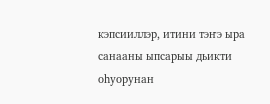кэпсииллэр, итини тэҥэ ыра санааны ыпсарыы дьикти оһуорунан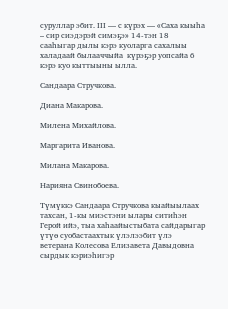суруллар эбит. III — с күрэх — «Саха кыыһа – сир сиэдэрэй симэҕэ» 14-тэн 18 сааһыгар дылы кэрэ куоларга сахалыы халадаай былааччыйа  күрэҕэр уопсайа 6 кэрэ куо кыттыыны ылла.

Сандаара Стручкова.

Диана Макарова.

Милена Михайлова.

Маргарита Иванова.

Милана Макарова.

Нарияна Свинобоева.

Түмүккэ Сандаара Стручкова кыайыылаах тахсан, 1-кы миэстэни ылары ситиһэн Герой ийэ, тыа хаһаайыстыбата сайдарыгар үтүө суобастаахтык үлэлээбит үлэ ветерана Колесова Елизавета Давыдовна  сырдык кэриэһигэр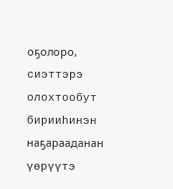оҕолоро, сиэттэрэ олохтообут бирииһинэн наҕарааданан үөрүүтэ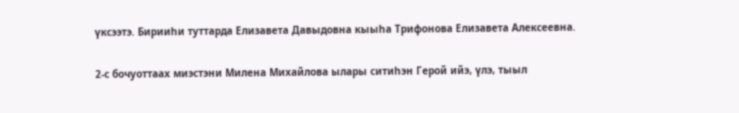үксээтэ. Бирииһи туттарда Елизавета Давыдовна кыыһа Трифонова Елизавета Алексеевна.

2-с бочуоттаах миэстэни Милена Михайлова ылары ситиһэн Герой ийэ, үлэ, тыыл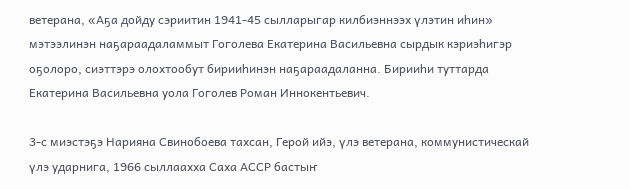ветерана, «Аҕа дойду сэриитин 1941-45 сылларыгар килбиэннээх үлэтин иһин» мэтээлинэн наҕараадаламмыт Гоголева Екатерина Васильевна сырдык кэриэһигэр оҕолоро, сиэттэрэ олохтообут бирииһинэн наҕараадаланна. Бирииһи туттарда Екатерина Васильевна уола Гоголев Роман Иннокентьевич.

3-с миэстэҕэ Нарияна Свинобоева тахсан, Герой ийэ, үлэ ветерана, коммунистическай үлэ ударнига, 1966 сыллаахха Саха АССР бастыҥ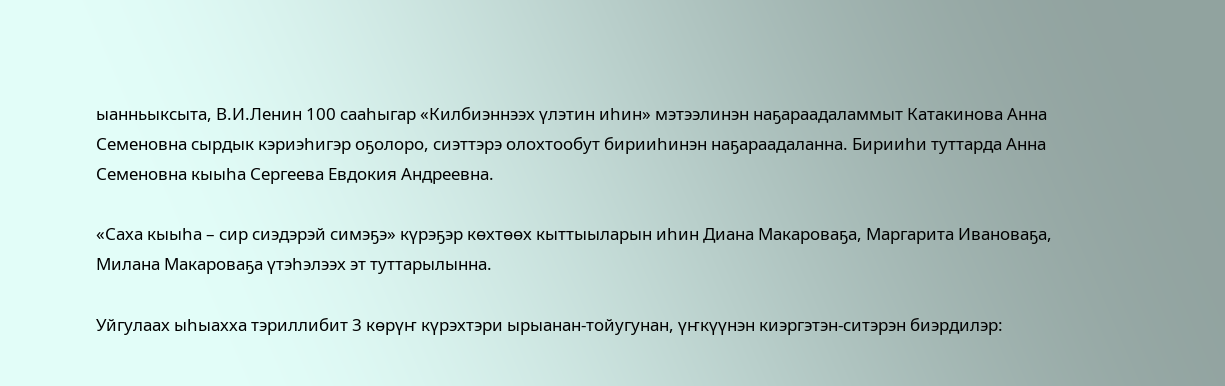ыанньыксыта, В.И.Ленин 100 сааһыгар «Килбиэннээх үлэтин иһин» мэтээлинэн наҕараадаламмыт Катакинова Анна Семеновна сырдык кэриэһигэр оҕолоро, сиэттэрэ олохтообут бирииһинэн наҕараадаланна. Бирииһи туттарда Анна Семеновна кыыһа Сергеева Евдокия Андреевна.

«Саха кыыһа – сир сиэдэрэй симэҕэ» күрэҕэр көхтөөх кыттыыларын иһин Диана Макароваҕа, Маргарита Ивановаҕа, Милана Макароваҕа үтэһэлээх эт туттарылынна.

Уйгулаах ыһыахха тэриллибит 3 көрүҥ күрэхтэри ырыанан-тойугунан, үҥкүүнэн киэргэтэн-ситэрэн биэрдилэр: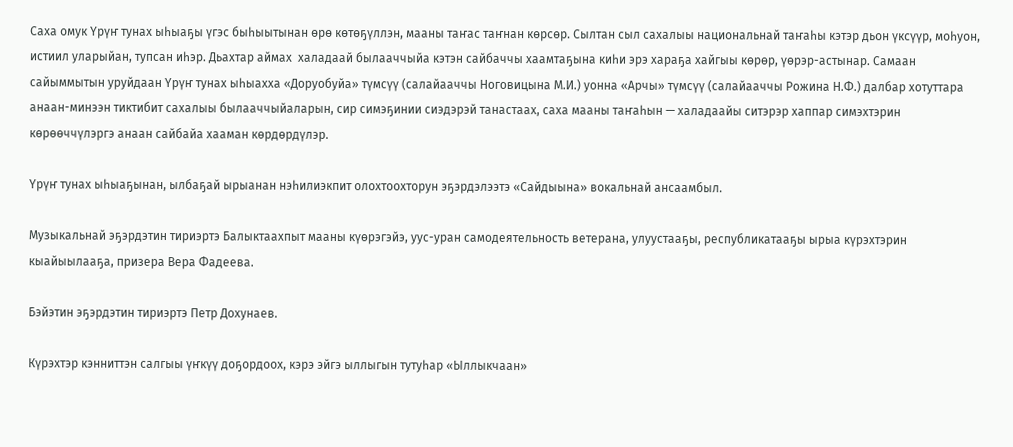Саха омук Үрүҥ тунах ыһыаҕы үгэс быһыытынан өрө көтөҕүллэн, мааны таҥас таҥнан көрсөр. Сылтан сыл сахалыы национальнай таҥаһы кэтэр дьон үксүүр, моһуон, истиил уларыйан, тупсан иһэр. Дьахтар аймах  халадаай былааччыйа кэтэн сайбаччы хаамтаҕына киһи эрэ хараҕа хайгыы көрөр, үөрэр-астынар. Самаан сайыммытын уруйдаан Үрүҥ тунах ыһыахха «Доруобуйа» түмсүү (салайааччы Ноговицына М.И.) уонна «Арчы» түмсүү (салайааччы Рожина Н.Ф.) далбар хотуттара анаан-минээн тиктибит сахалыы былааччыйаларын, сир симэҕинии сиэдэрэй танастаах, саха мааны таҥаһын — халадаайы ситэрэр хаппар симэхтэрин көрөөччүлэргэ анаан сайбайа хааман көрдөрдүлэр.

Үрүҥ тунах ыһыаҕынан, ылбаҕай ырыанан нэһилиэкпит олохтоохторун эҕэрдэлээтэ «Сайдыына» вокальнай ансаамбыл.

Музыкальнай эҕэрдэтин тириэртэ Балыктаахпыт мааны күөрэгэйэ, уус-уран самодеятельность ветерана, улуустааҕы, республикатааҕы ырыа күрэхтэрин кыайыылааҕа, призера Вера Фадеева.

Бэйэтин эҕэрдэтин тириэртэ Петр Дохунаев.

Күрэхтэр кэнниттэн салгыы үҥкүү доҕордоох, кэрэ эйгэ ыллыгын тутуһар «Ыллыкчаан»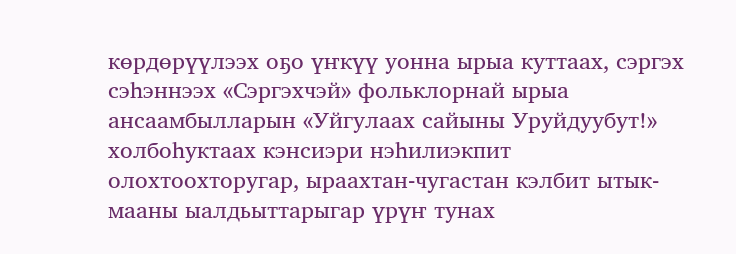көрдөрүүлээх оҕо үҥкүү уонна ырыа куттаах, сэргэх сэһэннээх «Сэргэхчэй» фольклорнай ырыа ансаамбылларын «Уйгулаах сайыны Уруйдуубут!» холбоһуктаах кэнсиэри нэһилиэкпит олохтоохторугар, ыраахтан-чугастан кэлбит ытык-мааны ыалдьыттарыгар үрүҥ тунах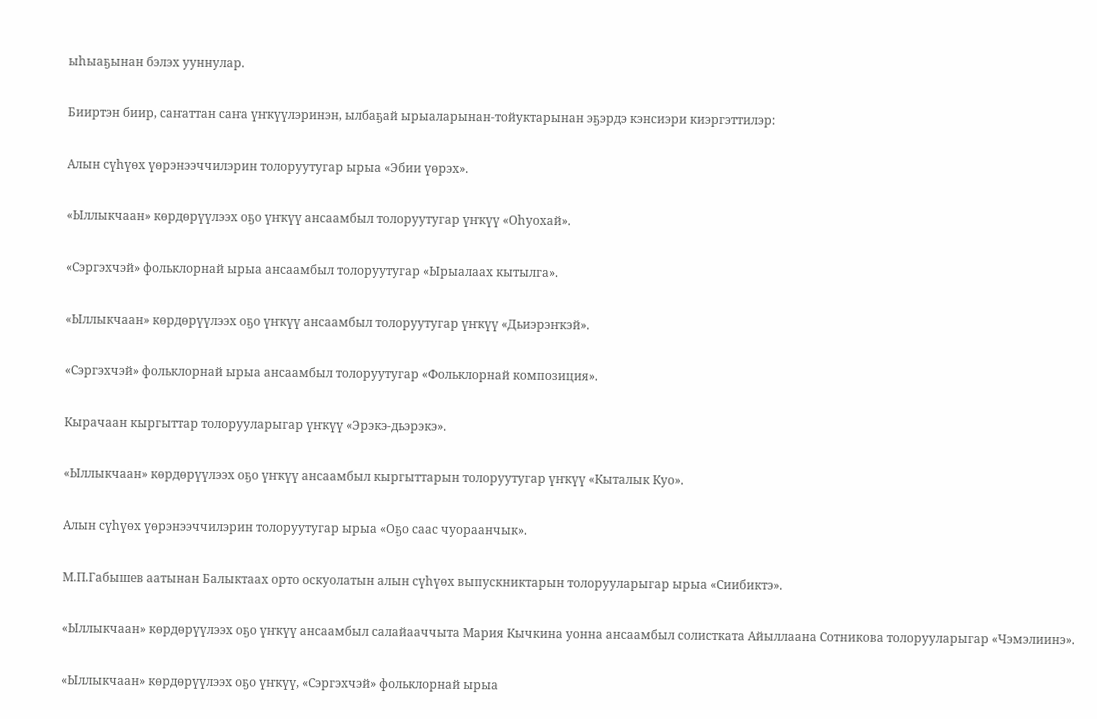ыһыаҕынан бэлэх ууннулар.

Бииртэн биир, саҥаттан саҥа үҥкүүлэринэн, ылбаҕай ырыаларынан-тойуктарынан эҕэрдэ кэнсиэри киэргэттилэр:

Алын сүһүөх үөрэнээччилэрин толоруутугар ырыа «Эбии үөрэх».

«Ыллыкчаан» көрдөрүүлээх оҕо үҥкүү ансаамбыл толоруутугар үҥкүү «Оһуохай».

«Сэргэхчэй» фольклорнай ырыа ансаамбыл толоруутугар «Ырыалаах кытылга».

«Ыллыкчаан» көрдөрүүлээх оҕо үҥкүү ансаамбыл толоруутугар үҥкүү «Дьиэрэҥкэй».

«Сэргэхчэй» фольклорнай ырыа ансаамбыл толоруутугар «Фольклорнай композиция».

Кырачаан кыргыттар толорууларыгар үҥкүү «Эрэкэ-дьэрэкэ».

«Ыллыкчаан» көрдөрүүлээх оҕо үҥкүү ансаамбыл кыргыттарын толоруутугар үҥкүү «Кыталык Куо».

Алын сүһүөх үөрэнээччилэрин толоруутугар ырыа «Оҕо саас чуораанчык».

М.П.Габышев аатынан Балыктаах орто оскуолатын алын сүһүөх выпускниктарын толорууларыгар ырыа «Сиибиктэ».

«Ыллыкчаан» көрдөрүүлээх оҕо үҥкүү ансаамбыл салайааччыта Мария Кычкина уонна ансаамбыл солистката Айыллаана Сотникова толорууларыгар «Чэмэлиинэ».

«Ыллыкчаан» көрдөрүүлээх оҕо үҥкүү, «Сэргэхчэй» фольклорнай ырыа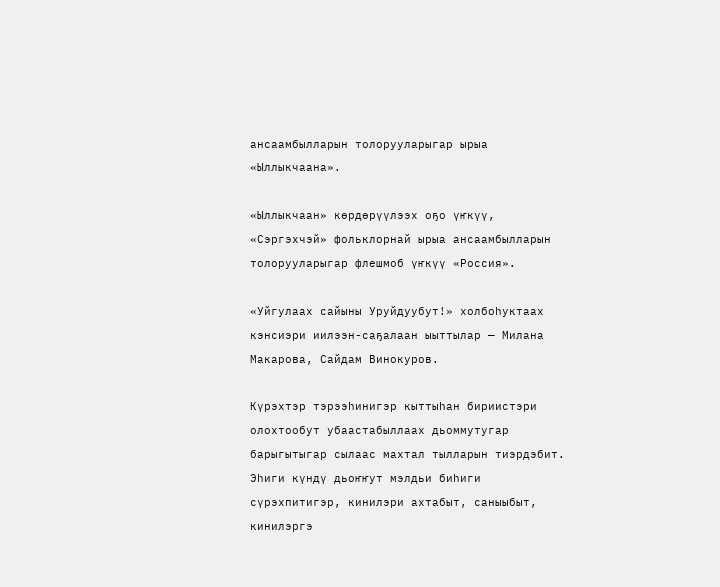ансаамбылларын толорууларыгар ырыа «Ыллыкчаана».

«Ыллыкчаан» көрдөрүүлээх оҕо үҥкүү, «Сэргэхчэй» фольклорнай ырыа ансаамбылларын толорууларыгар флешмоб үҥкүү «Россия».

«Уйгулаах сайыны Уруйдуубут!» холбоһуктаах кэнсиэри иилээн-саҕалаан ыыттылар — Милана Макарова, Сайдам Винокуров.

Күрэхтэр тэрээһинигэр кыттыһан бириистэри олохтообут убаастабыллаах дьоммутугар  барыгытыгар сылаас махтал тылларын тиэрдэбит. Эһиги күндү дьоҥҥут мэлдьи биһиги сүрэхпитигэр, кинилэри ахтабыт, саныыбыт, кинилэргэ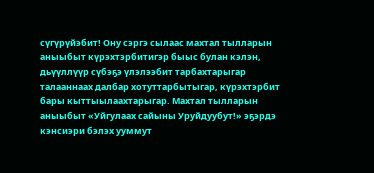сүгүрүйэбит! Ону сэргэ сылаас махтал тылларын аныыбыт күрэхтэрбитигэр быыс булан кэлэн, дьүүллүүр сүбэҕэ үлэлээбит тарбахтарыгар талааннаах далбар хотуттарбытыгар, күрэхтэрбит бары кыттыылаахтарыгар. Махтал тылларын аныыбыт «Уйгулаах сайыны Уруйдуубут!» эҕэрдэ кэнсиэри бэлэх ууммут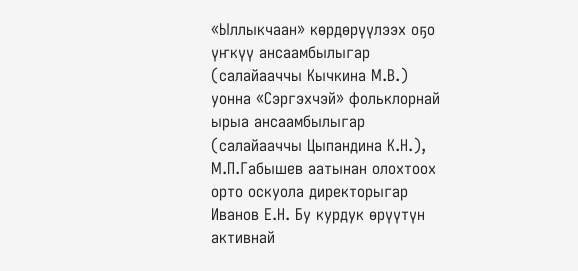«Ыллыкчаан» көрдөрүүлээх оҕо үҥкүү ансаамбылыгар (салайааччы Кычкина М.В.) уонна «Сэргэхчэй» фольклорнай ырыа ансаамбылыгар (салайааччы Цыпандина К.Н.), М.П.Габышев аатынан олохтоох орто оскуола директорыгар Иванов Е.Н. Бу курдук өрүүтүн активнай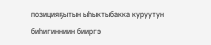позицияҕытын ыһыктыбакка куруутун биһигинниин бииргэ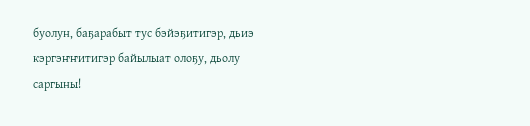буолун, баҕарабыт тус бэйэҕитигэр, дьиэ кэргэҥҥитигэр байылыат олоҕу, дьолу саргыны!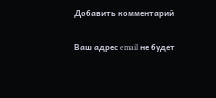Добавить комментарий

Ваш адрес email не будет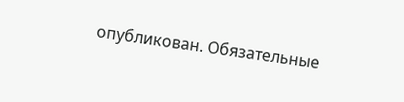опубликован. Обязательные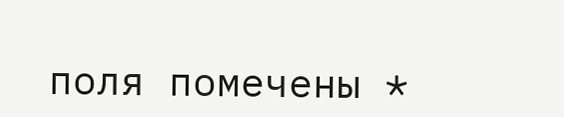поля помечены *